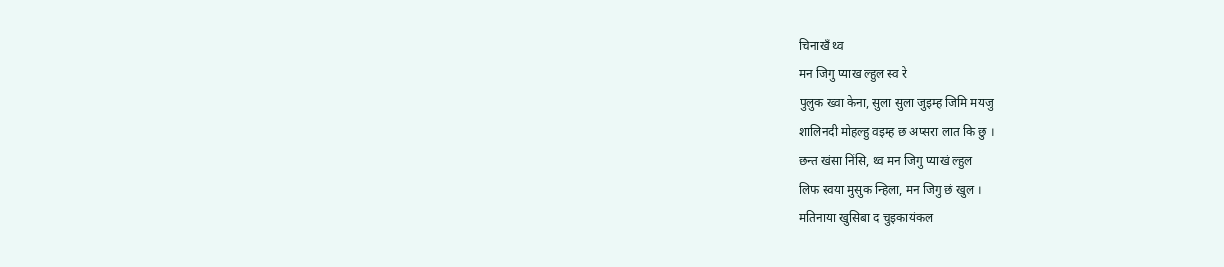चिनाखँ थ्व
मन जिगु प्याख ल्हुल स्व रे
पुलुक ख्वा केना, सुला सुला जुइम्ह जिमि मयजु
शालिनदी मोहल्हु वइम्ह छ अप्सरा लात कि छु ।
छन्त खंसा निंसि, थ्व मन जिगु प्याखं ल्हुल
लिफ स्वया मुसुक न्हिला, मन जिगु छं खुल ।
मतिनाया खुसिबा द चुइकायंकल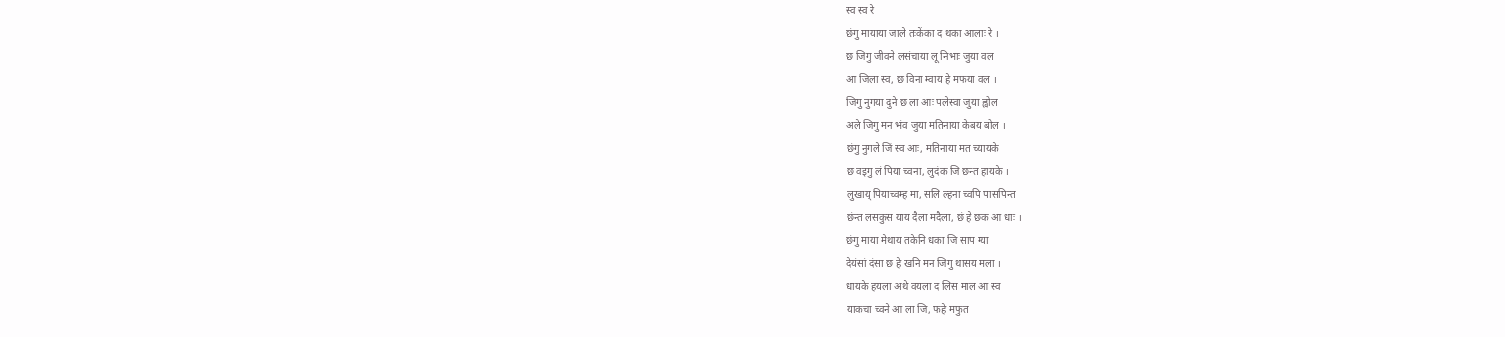स्व स्व रे
छंगु मायाया जाले तःकेंका द थका आलाः रे ।
छ जिगु जीवने लसंचाया लू निभाः जुया वल
आ जिला स्व, छ विना म्वाय हे मफया वल ।
जिगु नुगया दुने छ ला आः पलेस्वा जुया ह्वोल
अले जिगु मन भंव जुया मतिनाया केबय बोल ।
छंगु नुगले जिं स्व आः, मतिनाया मत च्यायके
छ वइगु लं पिया च्वना, लुदंक जि छन्त हायके ।
लुखाय् पियाच्वम्ह मा, सलि ल्हना च्वपि पासपिन्त
छंन्त लसकुस याय दैला मदैला, छं हे छक आ धाः ।
छंगु माया मेथाय तकेनि धका जि साप ग्या
देयंसां दंसा छ हे खनि मन जिगु थासय मला ।
धायके हयला अथे वयला द लिस माल आ स्व
याकचा च्वने आ ला जि, फहे मफुत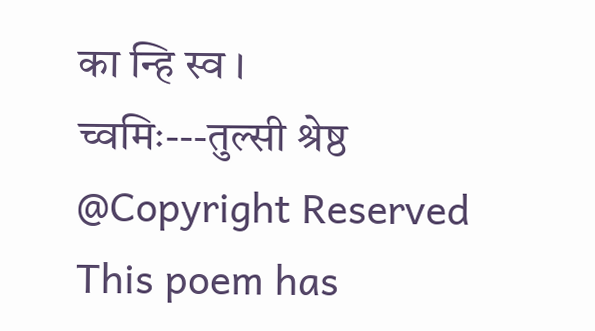का न्हि स्व ।
च्वमिः---तुल्सी श्रेष्ठ
@Copyright Reserved
This poem has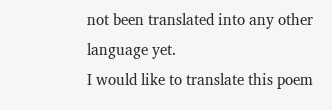not been translated into any other language yet.
I would like to translate this poem